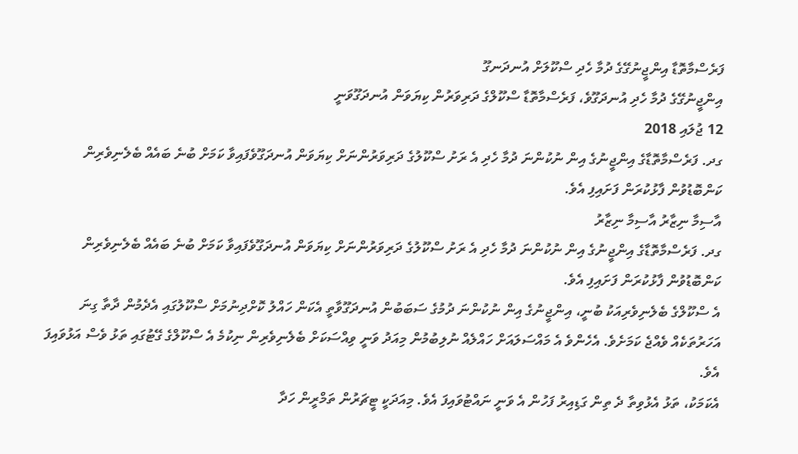ފަރެސްމާތޮޑާ އިންޖީނުގޭގެ ދުމާ ހެދި ސްކޫލަށް އުނދަނގޫ
އިންޖީނުގޭގެ ދުމާ ހެދި އުނދަގޫވެ، ފަރެސްމާތޮޑާ ސްކޫލްގެ ދަރިވަރުން ކިޔަވަން އުނދަގޫވަނީ
12 ޖުލައި 2018
ގދ. ފަރެސްމާތޮޑާގެ އިންޖީނުގެ އިން ނުކުންނަ ދުމާ ހެދި އެ ރަށު ސްކޫލުގެ ދަރިވަރުންނަށް ކިޔަވަން އުނދަގޫވެފައިވާ ކަމަށް ބުނެ ބައެއް ބެލެނިވެރިން ކަންބޮޑުވުން ފާޅުކުރަން ފަށައިފި އެވެ.
އާސިމާ ނިޒާރު އާސިމާ ނިޒާރު
ގދ. ފަރެސްމާތޮޑާގެ އިންޖީނުގެ އިން ނުކުންނަ ދުމާ ހެދި އެ ރަށު ސްކޫލުގެ ދަރިވަރުންނަށް ކިޔަވަން އުނދަގޫވެފައިވާ ކަމަށް ބުނެ ބައެއް ބެލެނިވެރިން ކަންބޮޑުވުން ފާޅުކުރަން ފަށައިފި އެވެ.
އެ ސްކޫލްގެ ބެލެނިވެރިއަކު ބުނީ، އިންޖީނުގެ އިން ނުކުންނަ ދުމުގެ ސަބަބުން އުނދަގޫވާތީ އެކަން ހައްލު ކޮށްދިނުމަށް ސްކޫލުގައި އެދެމުން ދާތާ ގިނަ އަހަރުތަކެއް ވެއްޖެ ކަމަށެވެ. އެހެންވެ އެ މައްސަލައަށް ހައްލެއް ނުލިބުމުން މިއަދު ވަނީ ވިއްސަކަށް ބެލެނިވެރިން ނިކުމެ އެ ސްކޫލްގެ ގޭޓުގައި ތަޅު ވެސް އަޅުވައިފަ އެވެ.
އެކަމަކު، ތަޅު އެޅުވިތާ ދެ ތިން ގަޑިއިރު ފަހުން އެ ވަނީ ނައްޓުވައިފަ އެވެ. މިއަދަކީ ޓީޗަރުން ތަމްރީން ހަދާ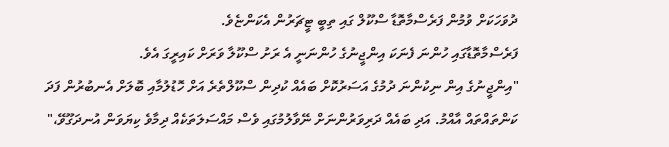ދުވަހަކަށް ވުމުން ފަރެސްމާތޮޑާ ސްކޫލް ގައި ތިބީ ޓީޗަރުން އެކަންޏެވެ.
ފަރެސްމާތޮޑާގައި ހުންނަ ފެނަކަ އިންޖީނުގެ ހުންނަނީ އެ ރަށު ސްކޫލާ ވަރަށް ކައިރީގަ އެވެ.
"އިންޖީނުގެ އިން ނިކުންނަ ދުމުގެ އަސަރުކޮށް ބައެއް ކުދިން ސްކޫލްތެރެ އަށް ހޮޑުލުމާއި ބޮލަށް އެނބުރުން ފަދަ ކަންތައްތައް އާއްމު. އަދި ބައެއް ދަރިވަރުންނަށް ނޭވާލުމުގައި ވެސް މައްސަލަތަކެއް ދިމާވެ ކިޔަވަން އުނދަގޫވޭ،"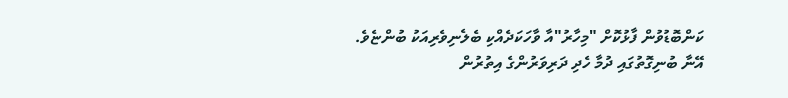ކަންބޮޑުވުން ފާޅުކޮށް "މިހާރު"އާ ވާހަކަދެއްކި ބެލެނިވެރިއަކު ބުންޏެވެ.
އޭނާ ބުނިގޮތުގައި ދުމާ ހެދި ދަރިވަރުންގެ އިތުރުން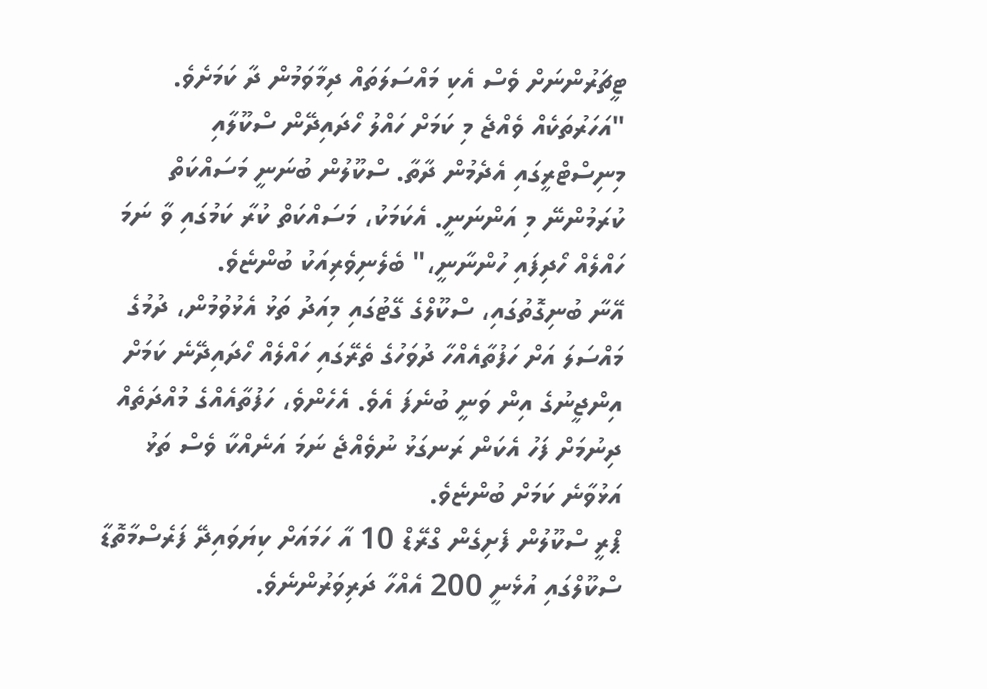ޓީޗަރުންނަށް ވެސް އެކި މައްސަލަތައް ދިމާވަމުން ދާ ކަމަށެވެ. "އަހަރުތަކެއް ވެއްޖެ މި ކަމަށް ހައްލު ހޯދައިދޭން ސްކޫލާއި މިނިސްޓްރީގައި އެދެމުން ދާތާ. ސްކޫލުން ބުނަނީ މަސައްކަތް ކުރަމުންނޭ މި އަންނަނީ. އެކަމަކު، މަސައްކަތް ކުރާ ކަމުގައި ވާ ނަމަ ހައްލެއް ހޯދިފައި ހުންނާނީ،" ބެލެނިވެރިއަކު ބުންޏެވެ.
އޭނާ ބުނިގޮތުގައި، ސްކޫލްގެ ގޭޓުގައި މިއަދު ތަޅު އެޅުވުމުން، ދުމުގެ މައްސަލަ އަށް ހަފުތާއެއްހާ ދުވަހުގެ ތެރޭގައި ހައްލެއް ހޯދައިދޭނެ ކަމަށް އިންޖީނުގެ އިން ވަނީ ބުނެފަ އެވެ. އެހެންވެ، ހަފުތާއެއްގެ މުއްދަތެއް ދިނުމަށް ފަހު އެކަން ރަނގަޅު ނުވެއްޖެ ނަމަ އަނެއްކާ ވެސް ތަޅު އަޅުވާނެ ކަމަށް ބުންޏެވެ.
ޕްރީ ސްކޫލުން ފެށިގެން ގްރޭޑް 10 އާ ހަމައަށް ކިޔަވައިދޭ ފަރެސްމާތޮޑާ ސްކޫލްގައި އުޅެނީ 200 އެއްހާ ދަރިވަރުންނެވެ.